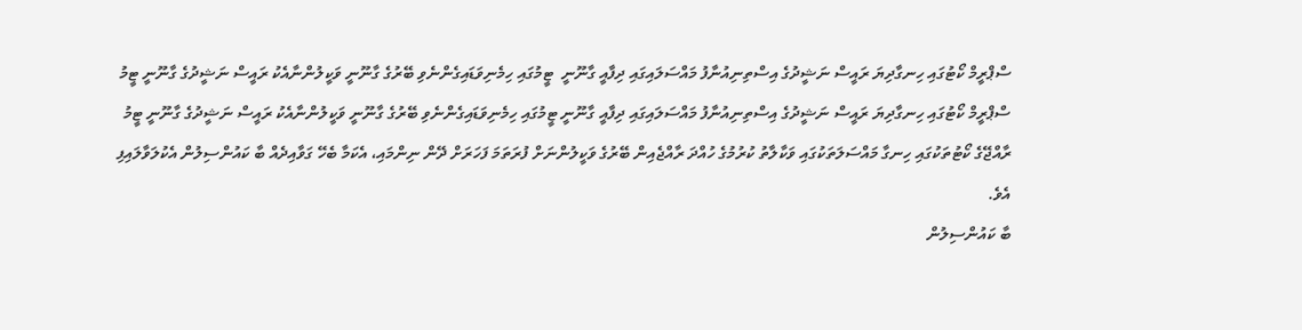ސްޕްރީމް ކޯޓުގައި ހިނގާދިޔަ ރައީސް ނަޝީދުގެ އިސްތިނިއުނާފު މައްސަލައިގައި ދިފާއީ ގާނޫނީ  ޓީމުގައި ހިމެނިވަޑައިގެންނެވި ބޭރުގެ ގާނޫނީ ވަކީލުންނާއެކު ރައީސް ނަޝީދުގެ ގާނޫނީ ޓީމު
ސްޕްރީމް ކޯޓުގައި ހިނގާދިޔަ ރައީސް ނަޝީދުގެ އިސްތިނިއުނާފު މައްސަލައިގައި ދިފާއީ ގާނޫނީ ޓީމުގައި ހިމެނިވަޑައިގެންނެވި ބޭރުގެ ގާނޫނީ ވަކީލުންނާއެކު ރައީސް ނަޝީދުގެ ގާނޫނީ ޓީމު
ރާއްޖޭގެ ކޯޓުތަކުގައި ހިނގާ މައްސަލަތަކުގައި ވަކާލާތު ކުރުމުގެ ހުއްދަ ރާއްޖެއިން ބޭރުގެ ވަކީލުންނަށް ފުރަތަމަ ފަހަރަށް ދޭން ނިންމައި، އެކަމާ ބެހޭ ގަވާއިދެއް ބާ ކައުންސިލުން އެކުލަވާލައިފި އެވެ.
ބާ ކައުންސިލުން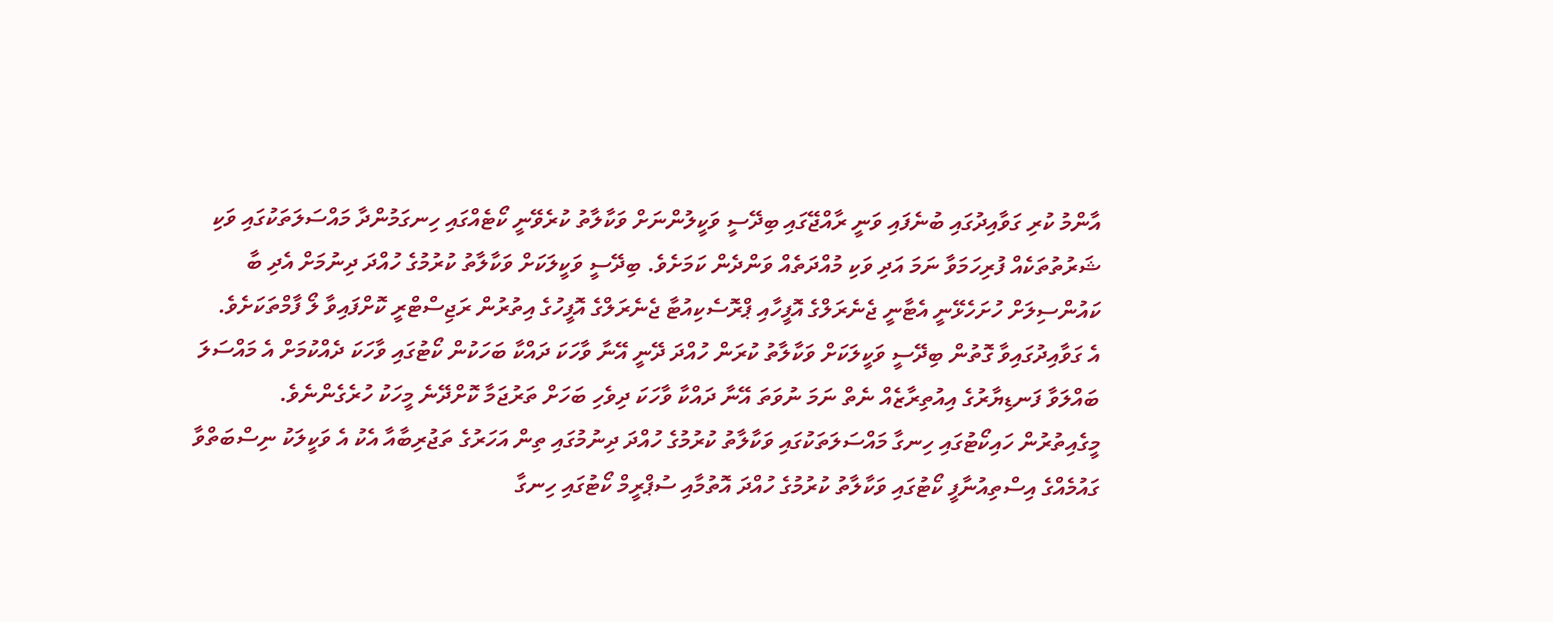އާންމު ކުރި ގަވާއިދުގައި ބުނެފައި ވަނީ ރާއްޖޭގައި ބިދޭސީ ވަކީލުންނަށް ވަކާލާތު ކުރެވޭނީ ކޯޓެއްގައި ހިނގަމުންދާ މައްސަލަތަކުގައި ވަކި ޝަރުތުތަކެއް ފުރިހަމަވާ ނަމަ އަދި ވަކި މުއްދަތެއް ވަންދެން ކަމަށެވެ. ބިދޭސީ ވަކީލަކަށް ވަކާލާތު ކުރުމުގެ ހުއްދަ ދިނުމަށް އެދި ބާ ކައުންސިލަށް ހުށަހެޅޭނީ އެޓާނީ ޖެނެރަލްގެ އޮފީހާއި ޕްރޮސެކިއުޓާ ޖެނެރަލްގެ އޮފީހުގެ އިތުރުން ރަޖިސްޓްރީ ކޮށްފައިވާ ލޯ ފާމްތަކަށެވެ.
އެ ގަވާއިދުގައިވާ ގޮތުން ބިދޭސީ ވަކީލަކަށް ވަކާލާތު ކުރަން ހުއްދަ ދޭނީ އޭނާ ވާހަކަ ދައްކާ ބަހަކުން ކޯޓުގައި ވާހަކަ ދެއްކުމަށް އެ މައްސަލަ ބައްލަވާ ފަނޑިޔާރުގެ އިއުތިރާޒެއް ނެތް ނަމަ ނުވަތަ އޭނާ ދައްކާ ވާހަކަ ދިވެހި ބަހަށް ތަރުޖަމާ ކޮށްދޭނެ މީހަކު ހުރެގެންނެވެ.
މީގެއިތުރުން ހައިކޯޓުގައި ހިނގާ މައްސަލަތަކުގައި ވަކާލާތު ކުރުމުގެ ހުއްދަ ދިނުމުގައި ތިން އަހަރުގެ ތަޖުރިބާއާ އެކު އެ ވަކީލަކު ނިސްބަތްވާ ގައުމެއްގެ އިސްތިއުނާފީ ކޯޓުގައި ވަކާލާތު ކުރުމުގެ ހުއްދަ އޮތުމާއި ސުޕްރީމް ކޯޓުގައި ހިނގާ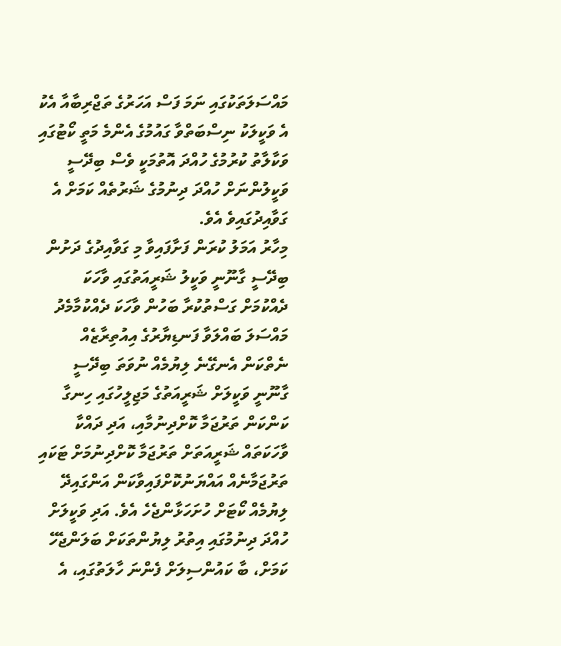މައްސަލަތަކުގައި ނަމަ ފަސް އަހަރުގެ ތަޖްރިބާއާ އެކު އެ ވަކީލަކު ނިސްބަތްވާ ގައުމުގެ އެންމެ މަތީ ކޯޓުގައި ވަކާލާތު ކުރުމުގެ ހުއްދަ އޮތުމަކީ ވެސް ބިދޭސީ ވަކީލުންނަށް ހުއްދަ ދިނުމުގެ ޝަރުތެއް ކަމަށް އެ ގަވާއިދުގައިވެ އެވެ.
މިހާރު އަމަލު ކުރަން ފަށާފައިވާ މި ގަވާއިދުގެ ދަށުން ބިދޭސީ ގާނޫނީ ވަކީލު ޝަރީއަތުގައި ވާހަކަ ދެއްކުމަށް ގަސްތުކުރާ ބަހުން ވާހަކަ ދެއްކުމާމެދު މައްސަލަ ބައްލަވާ ފަނޑިޔާރުގެ އިއުތިރާޒެއް ނެތްކަން އެނގޭނެ ލިޔުމެއް ނުވަތަ ބިދޭސީ ގާނޫނީ ވަކީލަށް ޝަރީއަތުގެ މަޖިލީހުގައި ހިނގާ ކަންކަން ތަރުޖަމާ ކޮށްދިނުމާއި، އަދި ދައްކާ ވާހަކަތައް ޝަރީއަތަށް ތަރުޖަމާ ކޮށްދިނުމަށް ޓަކައި ތަރުޖަމާނެއް އައްޔަނުކޮށްފައިވާކަން އަންގައިދޭ ލިޔުމެއް ކޯޓަށް ހުށަހަޅާންޖެހެ އެވެ. އަދި ވަކީލަށް ހުއްދަ ދިނުމުގައި އިތުރު ލިޔުންތަކަށް ބަލަންޖެހޭ ކަމަށް، ބާ ކައުންސިލަށް ފެންނަ ހާލަތުގައި، އެ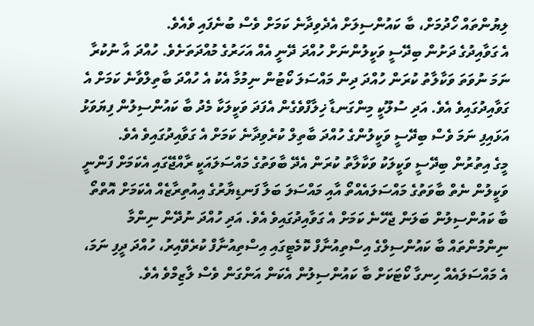ލިޔުންތައް ހޯދުމަށް، ބާ ކައުންސިލަށް އެދެވިދާނެ ކަމަށް ވެސް ބުނެފައި ވެއެވެ.
އެ ގަވާއިދުގެ ދަށުން ބިދޭސީ ވަކީލުންނަށް ހުއްދަ ދޭނީ އެއް އަހަރުގެ މުއްދަތަށެވެ. ހުއްދަ އާ ނުކުރާ ނަމަ ނުވަތަ ވަކާލާތު ކުރަން ހުއްދަ ދިން މައްސަލަ ކޯޓުން ނިމުމާ އެކު އެ ހުއްދަ ބާތިލްވާނެ ކަމަށް އެ ގަވާއިދުގައިވެ އެވެ. އަދި ސުލޫކީ މިންގަނޑާ ޚިލާފްވެގެން އެފަދަ ވަކީލަކާ މެދު ބާ ކައުންސިލުން ފިޔަވަޅު އަޅައިފި ނަމަ ވެސް ބިދޭސީ ވަކީލުންގެ ހުއްދަ ބާތިލް ކުރެވިދާނެ ކަމަށް އެ ގަވާއިދުގައިވެ އެވެ.
މީގެ އިތުރުން ބިދޭސީ ވަކީލަކު ވަކާލާތު ކުރަން އެދޭ ބާވަތުގެ މައްސަލައަކީ ރާއްޖޭގައި އެކަމަށް ފަންނީ ވަކީލުން ނެތް ބާވަތުގެ މައްސަލައެއްތޯ އާއި މައްސަލަ ބަލާ ފަނޑިޔާރުގެ އިއުތިރާޒެއް އެކަމަށް އޮތްތޯ ބާ ކައުންސިލުން ބަލަން ޖެހޭނެ ކަމަށް އެ ގަވާއިދުގައިވެ އެވެ. އަދި ހުއްދަ ނުދޭން ނިންމާ ނިންމުންތައް ބާ ކައުންސިލްގެ އިސްތިއުނާފް ކޮމެޓީގައި އިސްތިއުނާފް ކުރެވޭއިރު، ހުއްދަ ދީފި ނަމަ، އެ މައްސަލައެއް ހިނގާ ކޯޓަކަށް ބާ ކައުންސިލުން އެކަން އަންގަން ވެސް ލާޒިމްވެ އެވެ.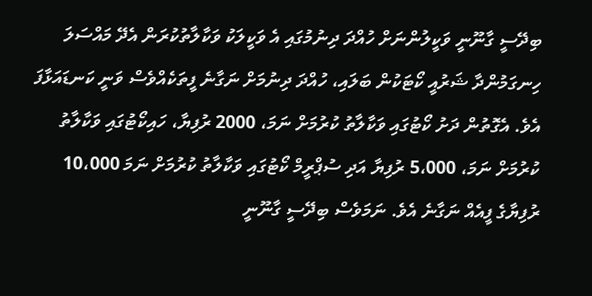ބިދޭސީ ގާނޫނީ ވަކީލުންނަށް ހުއްދަ ދިނުމުގައި އެ ވަކީލަކު ވަކާލާތުކުރަން އެދޭ މައްސަލަ ހިނގަމުންދާ ޝަރުއީ ކޯޓަކުން ބަލައި، ހުއްދަ ދިނުމަށް ނަގާނެ ފީތަކެއްވެސް ވަނީ ކަނޑައަޅާފަ އެވެ. އެގޮތުން ދަށު ކޯޓުގައި ވަކާލާތު ކުރުމަށް ނަމަ، 2000 ރުފިޔާ، ހައިކޯޓުގައި ވަކާލާތު ކުރުމަށް ނަމަ، 5،000 ރުފިޔާ އަދި ސުޕްރީމް ކޯޓުގައި ވަކާލާތު ކުރުމަށް ނަމަ 10،000 ރުފިޔާގެ ފީއެއް ނަގާނެ އެވެ. ނަމަވެސް ބިދޭސީ ގާނޫނީ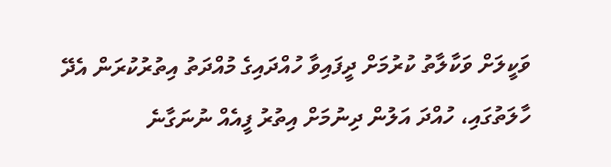ވަކީލަށް ވަކާލާތު ކުރުމަށް ދީފައިވާ ހުއްދައިގެ މުއްދަތު އިތުރުކުރަން އެދޭ ހާލަތުގައި، ހުއްދަ އަލުން ދިނުމަށް އިތުރު ފީއެއް ނުނަގާނެ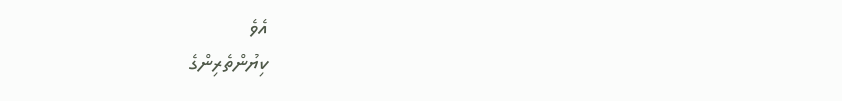އެވެ
ކިޔުންތެރިންގެ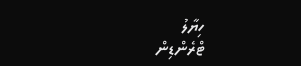ހިޔާލު
ޓްރެންޑިން